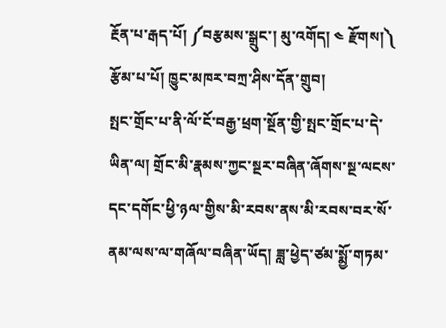རྔོན་པ་རྒད་པོ། ༼བརྩམས་སྒྲུང་། མུ་འགོད། ༤ རྫོགས།༽
རྩོམ་པ་པོ། ཁྱུང་མཁར་བཀྲ་ཤིས་དོན་གྲུབ།
སྤང་གྲོང་པ་ནི་ལོ་ངོ་བརྒྱ་ཕྲག་སྔོན་གྱི་སྤང་གྲོང་པ་དེ་ཡིན་ལ། གྲོང་མི་རྣམས་ཀྱང་སྔར་བཞིན་ཞོགས་སྔ་ལངས་དང་དགོང་ཕྱི་ཉལ་གྱིས་མི་རབས་ནས་མི་རབས་བར་སོ་ནམ་ལས་ལ་གཞོལ་བཞིན་ཡོད། ཟླ་ཕྱེད་ཙམ་སྨྱོ་གཏམ་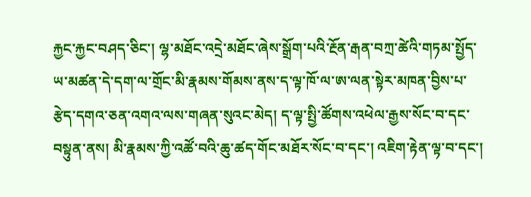རྐྱང་རྐྱང་བཤད་ཅིང་། ལྷ་མཐོང་འདྲེ་མཐོང་ཞེས་སྒྲོག་པའི་རྔོན་རྒན་བཀྲ་ཚེའི་གཏམ་སྤྱོད་ཡ་མཚན་དེ་དག་ལ་གྲོང་མི་རྣམས་གོམས་ནས་ད་ལྟ་ཁོ་ལ་ཨ་ལན་སྟེར་མཁན་བྱིས་པ་རྩེད་དགའ་ཅན་འགའ་ལས་གཞན་སུའང་མེད། ད་ལྟ་སྤྱི་ཚོགས་འཕེལ་རྒྱས་སོང་བ་དང་བསྟུན་ནས། མི་རྣམས་ཀྱི་འཚོ་བའི་ཆུ་ཚད་གོང་མཐོར་སོང་བ་དང་། འཇིག་རྟེན་ལྟ་བ་དང་།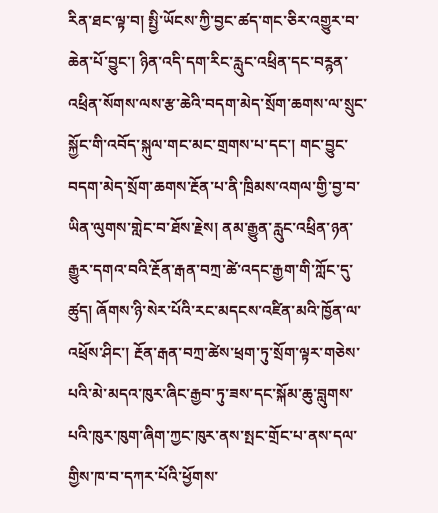རིན་ཐང་ལྟ་བ། སྤྱི་ཡོངས་ཀྱི་བྱང་ཚད་གང་ཅིར་འགྱུར་བ་ཆེན་པོ་བྱུང་། ཉིན་འདི་དག་རིང་རླུང་འཕྲིན་དང་བཪྙན་འཕྲིན་སོགས་ལས་རྩ་ཆེའི་བདག་མེད་སྲོག་ཆགས་ལ་སྲུང་སྐྱོང་གི་འབོད་སྐུལ་གང་མང་གྲགས་པ་དང་། གང་བྱུང་བདག་མེད་སྲོག་ཆགས་རྔོན་པ་ནི་ཁྲིམས་འགལ་གྱི་བྱ་བ་ཡིན་ལུགས་གླེང་བ་ཐོས་རྗེས། ནམ་རྒྱུན་རླུང་འཕྲིན་ཉན་རྒྱུར་དགའ་བའི་རྔོན་རྒན་བཀྲ་ཚེ་འདང་རྒྱག་གི་ཀློང་དུ་ཚུད། ཞོགས་ཉི་སེར་པོའི་རང་མདངས་འཛིན་མའི་ཁྱོན་ལ་འཕྲོས་ཤིང་། རྔོན་རྒན་བཀྲ་ཚེས་ཕྲག་ཏུ་སྲོག་ལྟར་གཅེས་པའི་མེ་མདའ་ཁུར་ཞིང་རྒྱབ་ཏུ་ཟས་དང་སྐོམ་ཆུ་བླུགས་པའི་ཁུར་ཁུག་ཞིག་ཀྱང་ཁུར་ནས་སྤང་གྲོང་པ་ནས་དལ་གྱིས་ཁ་བ་དཀར་པོའི་ཕྱོགས་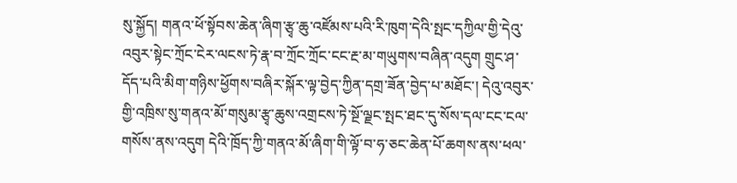སུ་སྐྱོད། གནའ་ཕོ་སྟོབས་ཆེན་ཞིག་རྩྭ་ཆུ་འཛོམས་པའི་རི་ཁུག་དེའི་སྤང་དཀྱིལ་གྱི་དེའུ་འབུར་སྟེང་ཀྲོང་ངེར་ལངས་ཏེ་རྣ་བ་ཀྲོང་ཀྲོང་ངང་རྔ་མ་གཡུགས་བཞིན་འདུག གྲུང་ཤ་དོད་པའི་མིག་གཉིས་ཕྱོགས་བཞིར་སྐོར་ལྟ་བྱེད་ཀྱིན་དགྲ་ཟོན་བྱེད་པ་མཐོང་། དེའུ་འབུར་གྱི་འཁྲིས་སུ་གནའ་མོ་གསུམ་རྩྭ་ཆུས་འགྲངས་ཏེ་སྔོ་ལྗང་སྤང་ཐང་དུ་སོས་དལ་ངང་ངལ་གསོས་ནས་འདུག དེའི་ཁྲོད་ཀྱི་གནའ་མོ་ཞིག་གི་ལྟོ་བ་ཧ་ཅང་ཆེན་པོ་ཆགས་ནས་ཕལ་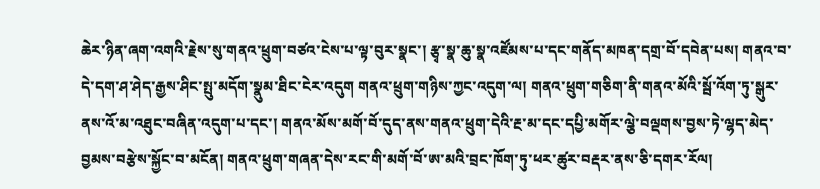ཆེར་ཉིན་ཞག་འགའི་རྗེས་སུ་གནའ་ཕྲུག་བཙའ་ངེས་པ་ལྟ་བུར་སྣང་། རྩྭ་སྣ་ཆུ་སྣ་འཛོམས་པ་དང་གནོད་མཁན་དགྲ་བོ་དབེན་པས། གནའ་བ་དེ་དག་ཤ་ཤེད་རྒྱས་ཤིང་སྤུ་མདོག་སྣུམ་ཐིང་ངེར་འདུག གནའ་ཕྲུག་གཉིས་ཀྱང་འདུག་ལ། གནའ་ཕྲུག་གཅིག་ནི་གནའ་མོའི་སྦོ་འོག་ཏུ་སྒུར་ནས་འོ་མ་འཐུང་བཞིན་འདུག་པ་དང་། གནའ་མོས་མགོ་བོ་དུད་ནས་གནའ་ཕྲུག་དེའི་རྔ་མ་དང་དཔྱི་མགོར་ལྕེ་བལྡགས་བྱས་ཏེ་ལྷད་མེད་བྱམས་བརྩེས་སྐྱོང་བ་མངོན། གནའ་ཕྲུག་གཞན་དེས་རང་གི་མགོ་བོ་ཨ་མའི་བྲང་ཁོག་ཏུ་ཕར་ཚུར་བརྡར་ནས་ཅི་དགར་རོལ།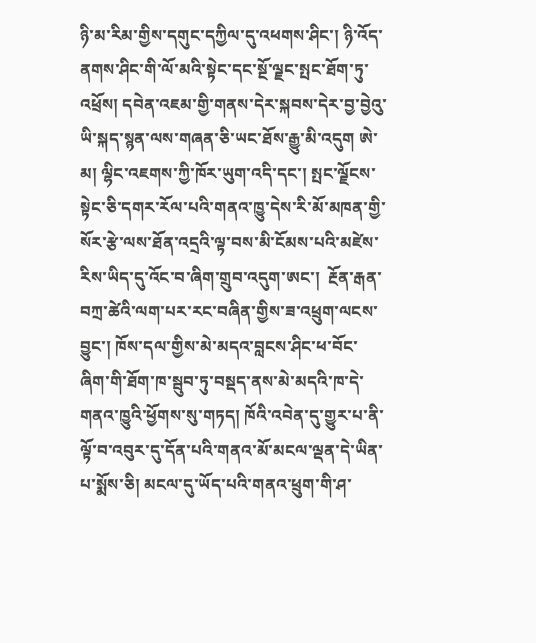ཉི་མ་རིམ་གྱིས་དགུང་དཀྱིལ་དུ་འཕགས་ཤིང་། ཉི་འོད་ནགས་ཤིང་གི་ལོ་མའི་སྟེང་དང་སྔོ་ལྗང་སྤང་ཐོག་ཏུ་འཕྲོས། དབེན་འཇམ་གྱི་གནས་དེར་སྐབས་དེར་བྱ་བྱེའུ་ཡི་སྐད་སྙན་ལས་གཞན་ཅི་ཡང་ཐོས་རྒྱུ་མི་འདུག ཨེ་མ། ལྷིང་འཇགས་ཀྱི་ཁོར་ཡུག་འདི་དང་། སྤང་ལྗོངས་སྟེང་ཅི་དགར་རོལ་པའི་གནའ་ཁྱུ་དེས་རི་མོ་མཁན་གྱི་སོར་རྩེ་ལས་ཐོན་འདྲའི་ལྟ་བས་མི་ངོམས་པའི་མཛེས་རིས་ཡིད་དུ་འོང་བ་ཞིག་གྲུབ་འདུག་ཨང་།  རྔོན་རྒན་བཀྲ་ཚེའི་ལག་པར་རང་བཞིན་གྱིས་ཟ་འཕྲུག་ལངས་བྱུང་། ཁོས་དལ་གྱིས་མེ་མདའ་བླངས་ཤིང་ཕ་བོང་ཞིག་གི་ཐོག་ཁ་སྦུབ་ཏུ་བསྡད་ནས་མེ་མདའི་ཁ་དེ་གནའ་ཁྱུའི་ཕྱོགས་སུ་གཏད། ཁོའི་འབེན་དུ་གྱུར་པ་ནི་ལྟོ་བ་འབུར་དུ་དོན་པའི་གནའ་མོ་མངལ་ལྡན་དེ་ཡིན་པ་སྨོས་ཅི། མངལ་དུ་ཡོད་པའི་གནའ་ཕྲུག་གི་ཤ་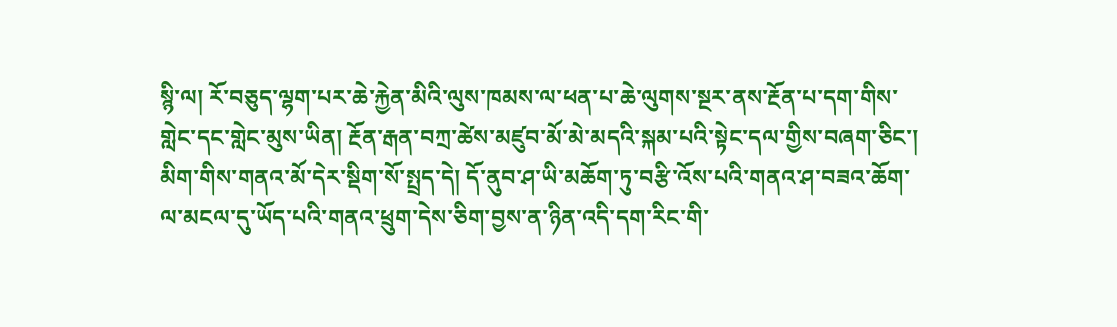སྙི་ལ། རོ་བཅུད་ལྷག་པར་ཆེ་རྐྱེན་མིའི་ལུས་ཁམས་ལ་ཕན་པ་ཆེ་ལུགས་སྔར་ནས་རྔོན་པ་དག་གིས་གླེང་དང་གླེང་མུས་ཡིན། རྔོན་རྒན་བཀྲ་ཚེས་མཛུབ་མོ་མེ་མདའི་སྐམ་པའི་སྟེང་དལ་གྱིས་བཞག་ཅིང་། མིག་གིས་གནའ་མོ་དེར་སྡིག་སོ་སྤྲད་དེ། དོ་ནུབ་ཤ་ཡི་མཆོག་ཏུ་བརྩི་འོས་པའི་གནའ་ཤ་བཟའ་ཆོག་ལ་མངལ་དུ་ཡོད་པའི་གནའ་ཕྲུག་དེས་ཅིག་བྱས་ན་ཉིན་འདི་དག་རིང་གི་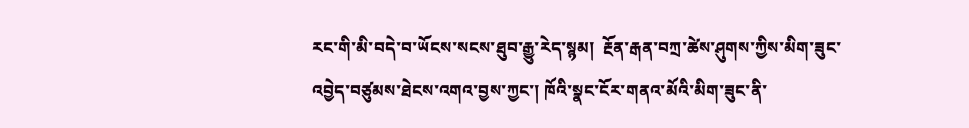རང་གི་མི་བདེ་བ་ཡོངས་སངས་ཐུབ་རྒྱུ་རེད་སྙམ།  རྔོན་རྒན་བཀྲ་ཚེས་ཤུགས་ཀྱིས་མིག་ཟུང་འབྱེད་བཙུམས་ཐེངས་འགའ་བྱས་ཀྱང་། ཁོའི་སྣང་ངོར་གནའ་མོའི་མིག་ཟུང་ནི་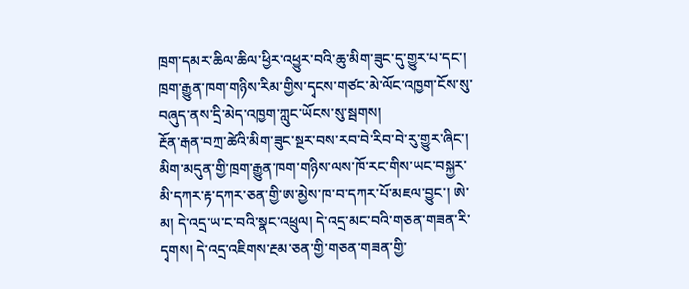ཁྲག་དམར་ཆིལ་ཆིལ་ཕྱིར་འཕྱུར་བའི་ཆུ་མིག་ཟུང་དུ་གྱུར་པ་དང་། ཁྲག་རྒྱུན་ཁག་གཉིས་རིམ་གྱིས་དྭངས་གཙང་མེ་ལོང་འཁྱག་ངོས་སུ་བཞུད་ནས་དྲི་མེད་འཁྱག་ཀླུང་ཡོངས་སུ་སྦགས།
རྔོན་རྒན་བཀྲ་ཚེའི་མིག་ཟུང་སྔར་བས་རབ་བེ་རིབ་བེ་རུ་གྱུར་ཞིང་། མིག་མདུན་གྱི་ཁྲག་རྒྱུན་ཁག་གཉིས་ལས་ཁོ་རང་གིས་ཡང་བསྐྱར་མི་དཀར་རྟ་དཀར་ཅན་གྱི་ཨ་མྱེས་ཁ་བ་དཀར་པོ་མཇལ་བྱུང་། ཨེ་མ། དེ་འདྲ་ཡ་ང་བའི་སྣང་འཕྲུལ། དེ་འདྲ་མང་བའི་གཅན་གཟན་རི་དྭགས། དེ་འདྲ་འཇིགས་རྔམ་ཅན་གྱི་གཅན་གཟན་གྱི་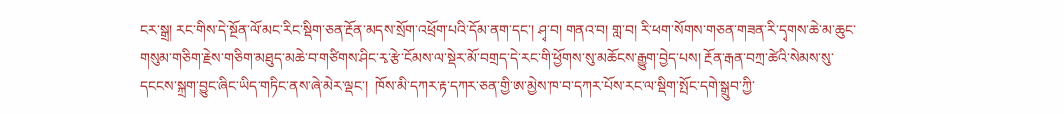ངར་སྒྲ། རང་གིས་དེ་སྔོན་ལོ་མང་རིང་སྡིག་ཅན་རྔོན་མདས་སྲོག་འཕྲོག་པའི་དོམ་ནག་དང་། ཤྭ་བ། གནའ་བ། གླ་བ། རི་ཕག་སོགས་གཅན་གཟན་རི་དྭགས་ཆེ་མ་ཆུང་གསུམ་གཅིག་རྗེས་གཅིག་མཐུད་མཆེ་བ་གཙིགས་ཤིང་རྭ་རྩེ་ངོམས་ལ་སྡེར་མོ་བགྲད་དེ་རང་གི་ཕྱོགས་སུ་མཆོངས་རྒྱུག་བྱེད་པས། རྔོན་རྒན་བཀྲ་ཚེའི་སེམས་སུ་དངངས་སྐྲག་བྱུང་ཞིང་ཡིད་གཏིང་ནས་ཞེ་མེར་ལྡང་།  ཁོས་མི་དཀར་རྟ་དཀར་ཅན་གྱི་ཨ་མྱེས་ཁ་བ་དཀར་པོས་རང་ལ་སྡིག་སྤོང་དགེ་སྒྲུབ་ཀྱི་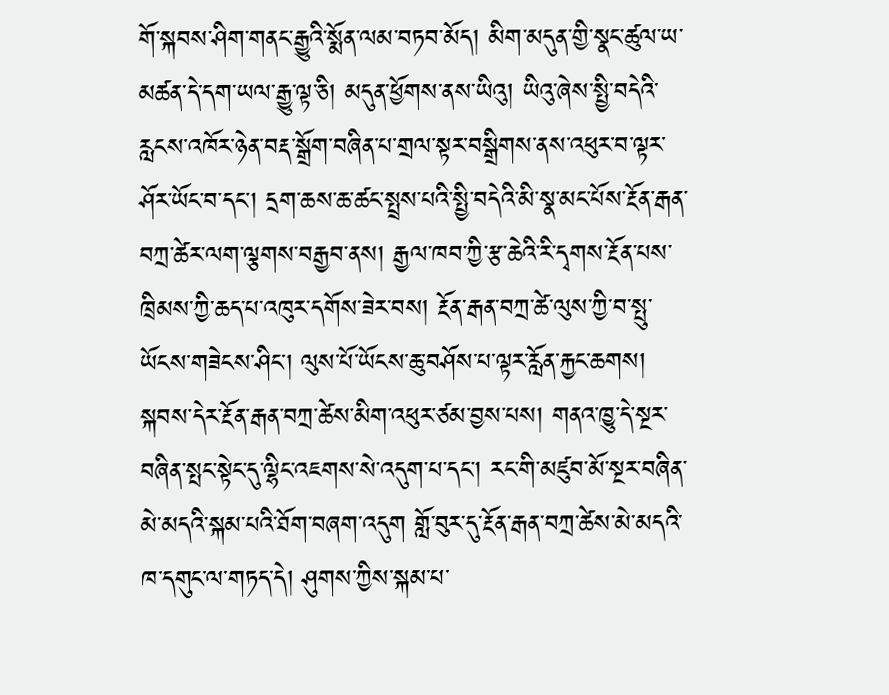གོ་སྐབས་ཤིག་གནང་རྒྱུའི་སྨོན་ལམ་བཏབ་མོད། མིག་མདུན་གྱི་སྣང་ཚུལ་ཡ་མཚན་དེ་དག་ཡལ་རྒྱུ་ལྟ་ཅི། མདུན་ཕྱོགས་ནས་ཡིའུ། ཡིའུ་ཞེས་སྤྱི་བདེའི་རླངས་འཁོར་ཉེན་བརྡ་སྒྲོག་བཞིན་པ་གྲལ་སྟར་བསྒྲིགས་ནས་འཕུར་བ་ལྟར་ཤོར་ཡོང་བ་དང་། དྲག་ཆས་ཆ་ཚང་སྤྲས་པའི་སྤྱི་བདེའི་མི་སྣ་མང་པོས་རྔོན་རྒན་བཀྲ་ཚེར་ལག་ལྕགས་བརྒྱབ་ནས། རྒྱལ་ཁབ་ཀྱི་རྩ་ཆེའི་རི་དྭགས་རྔོན་པས་ཁྲིམས་ཀྱི་ཆད་པ་འཁུར་དགོས་ཟེར་བས། རྔོན་རྒན་བཀྲ་ཚེ་ལུས་ཀྱི་བ་སྤུ་ཡོངས་གཟེངས་ཤིང་། ལུས་པོ་ཡོངས་ཆུ་བཤོས་པ་ལྟར་རློན་རྐྱང་ཆགས། སྐབས་དེར་རྔོན་རྒན་བཀྲ་ཚེས་མིག་འཕུར་ཙམ་བྱས་པས། གནའ་ཁྱུ་དེ་སྔར་བཞིན་སྤང་སྟེང་དུ་ལྷིང་འཇགས་སེ་འདུག་པ་དང་། རང་གི་མཛུབ་མོ་སྔར་བཞིན་མེ་མདའི་སྐམ་པའི་ཐོག་བཞག་འདུག གློ་བུར་དུ་རྔོན་རྒན་བཀྲ་ཚེས་མེ་མདའི་ཁ་དགུང་ལ་གཏད་དེ། ཤུགས་ཀྱིས་སྐམ་པ་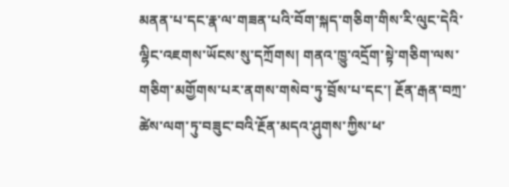མནན་པ་དང་རྣ་ལ་གཟན་པའི་བོག་སྐད་གཅིག་གིས་རི་ལུང་དེའི་ལྷིང་འཇགས་ཡོངས་སུ་དཀྲོགས། གནའ་ཁྱུ་འདྲོག་སྟེ་གཅིག་ལས་གཅིག་མགྱོགས་པར་ནགས་གསེབ་ཏུ་བྲོས་པ་དང་། རྔོན་རྒན་བཀྲ་ཚེས་ལག་ཏུ་བཟུང་བའི་རྔོན་མདའ་ཤུགས་ཀྱིས་ཕ་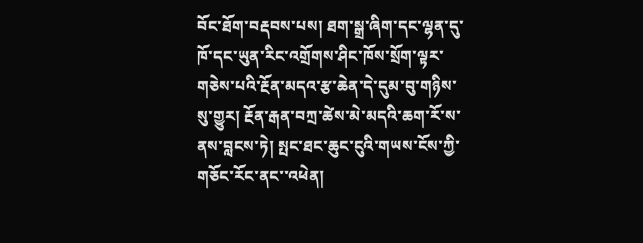བོང་ཐོག་བརྡབས་པས། ཐག་སྒྲ་ཞིག་དང་ལྷན་དུ་ཁོ་དང་ཡུན་རིང་འགྲོགས་ཤིང་ཁོས་སྲོག་ལྟར་གཅེས་པའི་རྔོན་མདའ་རྩ་ཆེན་དེ་དུམ་བུ་གཉིས་སུ་གྱུར། རྔོན་རྒན་བཀྲ་ཚེས་མེ་མདའི་ཆག་རོ་ས་ནས་བླངས་ཏེ། སྤང་ཐང་ཆུང་ངུའི་གཡས་ངོས་ཀྱི་གཅོང་རོང་ནང་་འཕེན།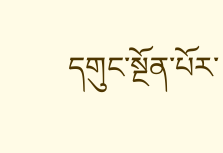དགུང་སྔོན་པོར་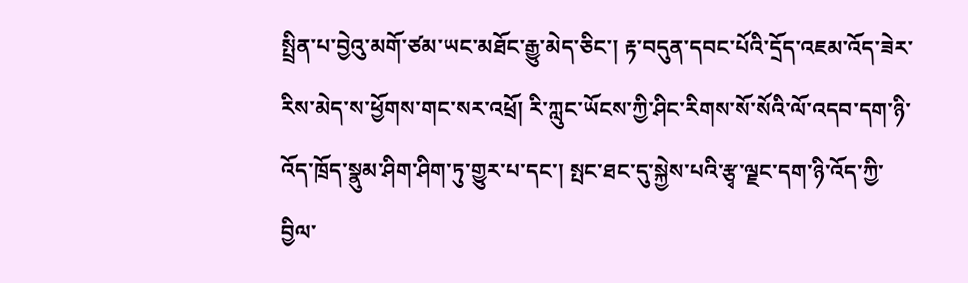སྤྲིན་པ་བྱེའུ་མགོ་ཙམ་ཡང་མཐོང་རྒྱུ་མེད་ཅིང་། རྟ་བདུན་དབང་པོའི་དྲོད་འཇམ་འོད་ཟེར་རིས་མེད་ས་ཕྱོགས་གང་སར་འཕྲོ། རི་ཀླུང་ཡོངས་ཀྱི་ཤིང་རིགས་སོ་སོའི་ལོ་འདབ་དག་ཉི་འོད་ཁྲོད་སྣུམ་ཤིག་ཤིག་ཏུ་གྱུར་པ་དང་། སྤང་ཐང་དུ་སྐྱེས་པའི་རྩྭ་ལྗང་དག་ཉི་འོད་ཀྱི་བྱིལ་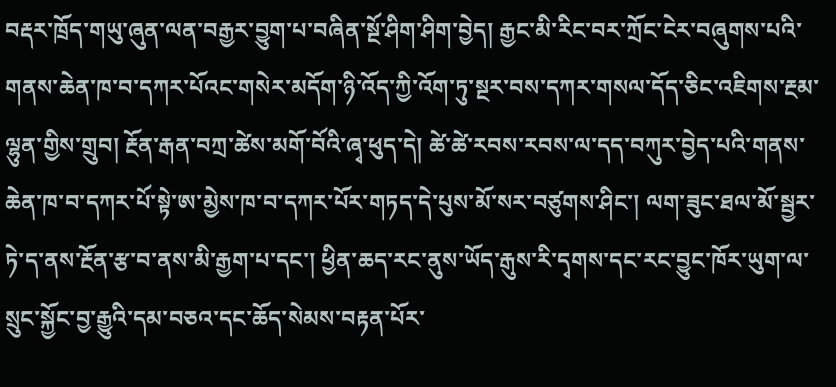བརྡར་ཁྲོད་གཡུ་ཞུན་ལན་བརྒྱར་བྱུག་པ་བཞིན་སྔོ་ཤིག་ཤིག་བྱེད། རྒྱང་མི་རིང་བར་ཀྲོང་ངེར་བཞུགས་པའི་གནས་ཆེན་ཁ་བ་དཀར་པོའང་གསེར་མདོག་ཉི་འོད་ཀྱི་འོག་ཏུ་སྔར་བས་དཀར་གསལ་དོད་ཅིང་འཇིགས་རྔམ་ལྷུན་གྱིས་གྲུབ། རྔོན་རྒན་བཀྲ་ཚེས་མགོ་བོའི་ཞྭ་ཕུད་དེ། ཚེ་ཚེ་རབས་རབས་ལ་དད་བཀུར་བྱེད་པའི་གནས་ཆེན་ཁ་བ་དཀར་པོ་སྟེ་ཨ་མྱེས་ཁ་བ་དཀར་པོར་གཏད་དེ་པུས་མོ་སར་བཙུགས་ཤིང་། ལག་ཟུང་ཐལ་མོ་སྦྱར་ཏེ་ད་ནས་རྔོན་རྩ་བ་ནས་མི་རྒྱག་པ་དང་། ཕྱིན་ཆད་རང་ནུས་ཡོད་རྒུས་རི་དྭགས་དང་རང་བྱུང་ཁོར་ཡུག་ལ་སྲུང་སྐྱོང་བྱ་རྒྱུའི་དམ་བཅའ་དང་ཆོད་སེམས་བརྟན་པོར་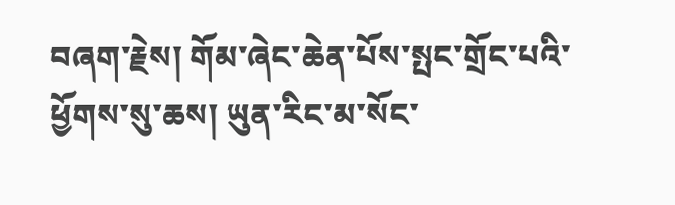བཞག་རྗེས། གོམ་ཞེང་ཆེན་པོས་སྤང་གྲོང་པའི་ཕྱོགས་སུ་ཆས། ཡུན་རིང་མ་སོང་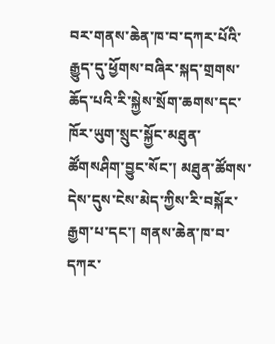བར་གནས་ཆེན་ཁ་བ་དཀར་པོའི་རྒྱུད་དུ་ཕྱོགས་བཞིར་སྐད་གྲགས་ཆོད་པའི་རི་སྐྱེས་སྲོག་ཆགས་དང་ཁོར་ཡུག་སྲུང་སྐྱོང་མཐུན་ཚོགསཤིག་བྱུང་སོང་། མཐུན་ཚོགས་དེས་དུས་ངེས་མེད་ཀྱིས་རི་བསྐོར་རྒྱག་པ་དང་། གནས་ཆེན་ཁ་བ་དཀར་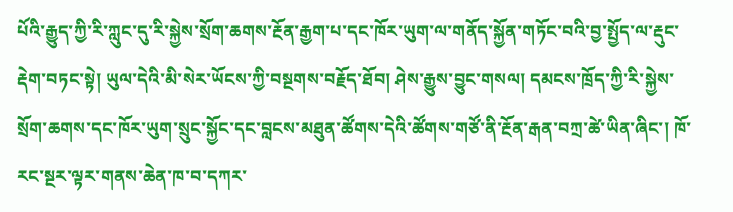པོའི་རྒྱུད་ཀྱི་རི་ཀླུང་དུ་རི་སྐྱེས་སྲོག་ཆགས་རྔོན་རྒྱག་པ་དང་ཁོར་ཡུག་ལ་གནོད་སྐྱོན་གཏོང་བའི་བྱ་སྤྱོད་ལ་རྡུང་རྡེག་བཏང་སྟེ། ཡུལ་དེའི་མི་སེར་ཡོངས་ཀྱི་བསྔགས་བརྗོད་ཐོབ། ཤེས་རྒྱུས་བྱུང་གསལ། དམངས་ཁྲོད་ཀྱི་རི་སྐྱེས་སྲོག་ཆགས་དང་ཁོར་ཡུག་སྲུང་སྐྱོང་དང་བླངས་མཐུན་ཚོགས་དེའི་ཚོགས་གཙོ་ནི་རྔོན་རྒན་བཀྲ་ཚེ་ཡིན་ཞིང་། ཁོ་རང་སྔར་ལྟར་གནས་ཆེན་ཁ་བ་དཀར་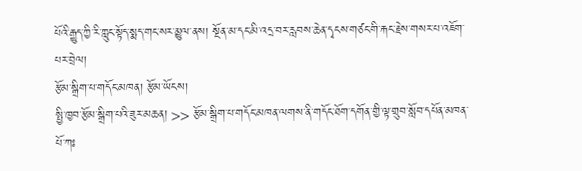པོའི་རྒྱུད་ཀྱི་རི་ཀླུང་སྟོད་སྨད་གང་སར་མྱུལ་ནས། སྔོན་མ་དང་མི་འདྲ་བར་རླབས་ཆེན་དྭངས་གཙང་གི་རྐང་རྗེས་གསར་པ་འཇོག་པར་བྲེལ།
རྩོམ་སྒྲིག་པ་གདོང་མཁན། རྩོམ་ཡོངས།
སྤྱི་ཁྱབ་རྩོམ་སྒྲིག་པའི་ཟུར་མཆན། >> རྩོམ་སྒྲིག་པ་གདོང་མཁན་ལགས་ནི་གདོང་ཐོག་དགོན་གྱི་ལྟ་གྲུབ་སློབ་དཔོན་མཁན་པོ་ཀཿ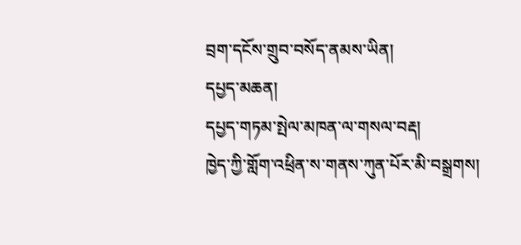བྲག་དངོས་གྲུབ་བསོད་ནམས་ཡིན།
དཔྱད་མཆན།
དཔྱད་གཏམ་སྤེལ་མཁན་ལ་གསལ་བརྡ།
ཁྱེད་ཀྱི་གློག་འཕྲིན་ས་གནས་ཀུན་པོར་མི་བསྒྲགས།